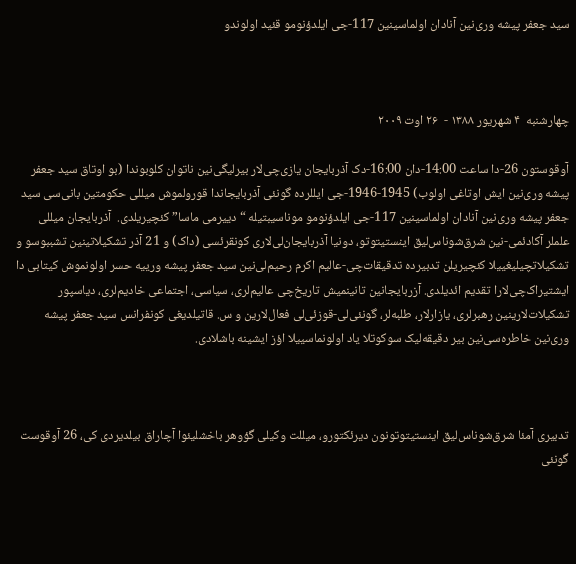سید جعفر پیشه وری‌نین آنا‌دان اولماسینین 117-جی ایلدؤنومو قئید اولوندو



چهارشنبه  ۴ شهريور ۱٣٨٨ -  ۲۶ اوت ۲۰۰۹

آوقوستون 26-دا ساعت 14:00-دان 16:00-دک آذربایجان یازی‌چی‌لار بیرلیگی‌نین ناتوان کلوبوندا (بو اوتاق سید جعفر پیشه وری‌نین ایش اوتاغی اولوب) 1945-1946-جی ایللرده گونئی آذربایجاندا قورولموش میللی حکومتین بانی‌سی سید جعفر پیشه وری‌نین آنا‌دان اولماسینین 117-جی ایلدؤنومو موناسیبتیله “دییرمی ماسا” کئچیریلدی.  آذربایجان میللی علملر آکادئمی-نین شرق‌شوناس‌لیق اینستیتوتو، دونیا آذربایجان‌لی‌لاری کونقرئسی (داک) و 21 آذر تشکیلاتینین تشببوسو و تشکیلاتچیلیغییلا کئچیریلن تدبیرده تدقیقات‌چی-عالیم اکرم رحیم‌لی‌نین سید جعفر پیشه ورییه حسر اولونموش کیتابی دا ایشتیراک‌چی‌لارا تقدیم ائدیلدی. آزربایجانین تانینمیش تاریخ‌چی عالیم‌لری، سیاسی، اجتماعی خادیم‌لری، دیاسپور تشکیلات‌لارینین رهبرلری، یازارلار، طلبه‌لر، گونئی‌لی-قوزئی‌لی فعال‌لارین و س. قاتیلدیغی کونفرانس سید جعفر پیشه وری‌نین خاطره‌سی‌نین بیر دقیقه‌لیک سوکوتلا یاد اولونماسییلا اؤز ایشینه باشلادی.



تدبیری آمئا شرق‌شوناس‌لیق اینستیتوتونون دیرئکتورو، میللت وکیلی گؤوهر باخشلیئوا آچا‌راق بیلدیردی کی، 26 آوقوست گونئی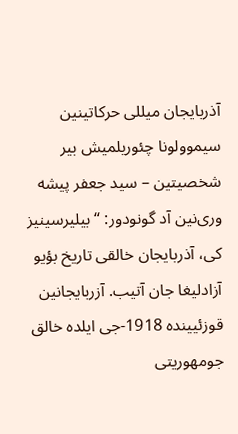آذربایجان میللی حرکاتینین سیموولونا چئوریلمیش بیر شخصیتین – سید جعفر پیشه وری‌نین آد گونودور: “بیلیرسینیز کی، آذربایجان خالقی تاریخ بؤیو آزادلیغا جان آتیب. آزربایجانین قوزئیینده 1918-جی ایلده خالق جومهوریتی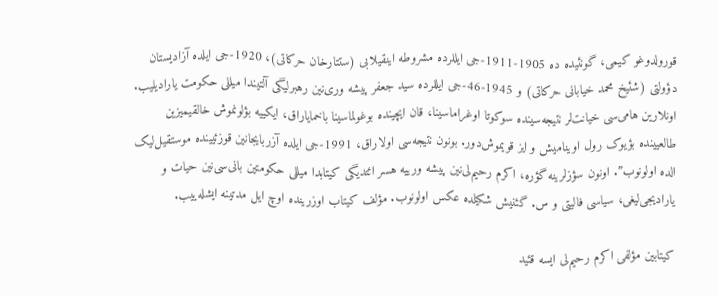قورولدوغو کیمی، گونئیده ده 1905-1911-جی ایللرده مشروطه اینقیلابی (ستتارخان حرکاتی)، 1920-جی ایلده آزادیستان دؤولتی (شئیخ محمد خیابانی حرکاتی) و 1945-46-جی ایللرده سید جعفر پیشه وری‌نین رهبرلیگی آلتیندا میللی حکومت یارادیلیب. اونلارین هامی‌سی خیانت‌لر نتیجه‌سینده سوکوتا اوغراماسینا، قان ایچینده بوغولماسینا باخمایا‌راق، ایکییه بؤلونموش خالقیمیزین طالعیینده بؤیوک رول اوینامیش و ایز قویموش‌دور. بونون نتیجه‌سی اولا‌راق، 1991-جی ایلده آزربایجانین قوزئیینده موستقیل‌لیک الده اولونوب”. اونون سؤزلرینه گؤره، اکرم رحیم‌لی‌نین پیشه ورییه هسر ائتدیگی کیتابدا میللی حکومتین بانی‌سی‌نین حیات و یارادیجی‌لیغی، سیاسی فالیتی و س. گئنیش شکیلده عکس اولونوب. مؤلف کیتاب اوزرینده اوچ ایل مدتینه ایشله‌ییب.

کیتابین مؤلفی اکرم رحیم‌لی ایسه قئید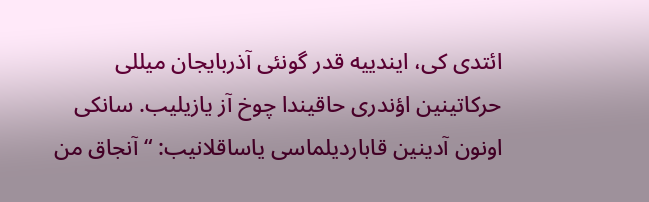ائتدی کی، ایندییه قدر گونئی آذربایجان میللی حرکاتینین اؤندری حاقیندا چوخ آز یازیلیب. سانکی اونون آدینین قاباردیلماسی یاساقلانیب: “آنجاق من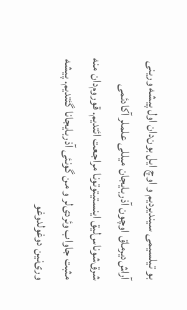بو تیلسیمی سیندیردیم و اوچ ایل بون‌دان اول پیشه ورینی آراش‌دیرماق اوچون آذربایجان میللی علملر آکادئمی شرق‌شوناس‌لیق اینستیتوتونا مراجعت ائتدیم. قوروم‌دان منه مثبت جاواب وئردی‌لر و من گونئی آذربایجانا گئتدیم. پیشه وری‌نین دوغولدوغو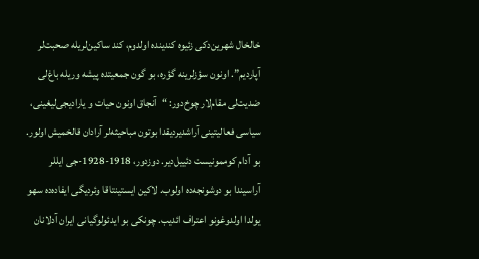خالخال شهرین‌دکی زئیوه کندینده اولدوم، کند ساکین‌لریله صحبت‌لر آپاردیم”. اونون سؤزلرینه گؤره، بو گون جمعیتده پیشه وریله باغ‌لی ضدیت‌لی مقام‌لار چوخ‌دور: “آنجاق اونون حیات و یارادیجی‌لیغینی، سیاسی فعالیتینی آراشدیردیقدا بوتون مباحیثه‌لر آرا‌دان قالخمیش اولور. بو آدام کوممونیست دئییل‌دیر. دوزدور، 1918-1928-جی ایللر آراسیندا بو دوشونجه‌ده اولوب. لاکین ایستینتاقا وئردیگی ایفاده‌ده سهو یولدا اولدوغونو اعتراف ائدیب. چونکی بو ایدئولوگیانی ایران آدلانان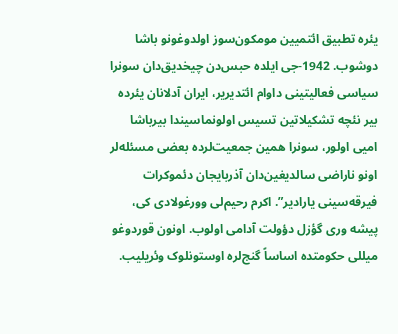یئره تطبیق ائتمیین مومکون‌سوز اولدوغونو باشا دوشوب. 1942-جی ایلده حبس‌دن چیخدیق‌دان سونرا سیاسی فعالیتینی داوام ائتدیریر، ایران آدلانان یئرده بیر نئچه تشکیلاتین تسیس اولونماسیندا بیرباشا امیی اولور، سونرا همین جمعیت‌لرده بعضی مسئله‌لر اونو ناراضی سالدیغین‌دان آذربایجان دئموکرات فیرقه‌سینی یارا‌دیر”. اکرم رحیم‌لی وورغولادی کی، پیشه وری گؤزل دؤولت آدامی اولوب. اونون قوردوغو میللی حکومتده اساساً گنج‌لره اوستونلوک وئریلیب.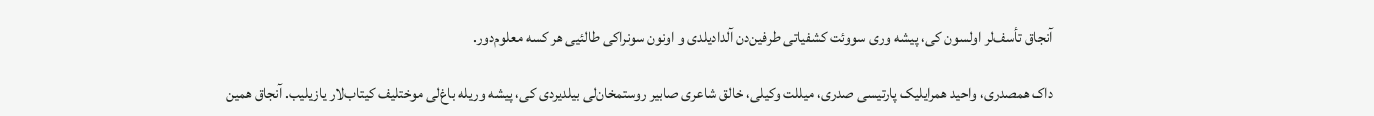آنجاق تأسف‌لر اولسون کی، پیشه وری سووئت کشفیاتی طرفین‌دن آلدادیلدی و اونون سونراکی طالئیی هر کسه معلوم‌دور.

داک همصدری، واحید همرایلیک پارتیسی صدری، میللت وکیلی، خالق شاعری صابیر روستمخان‌لی بیلدیردی کی، پیشه وریله باغ‌لی موختلیف کیتاب‌لار یازیلیب. آنجاق همین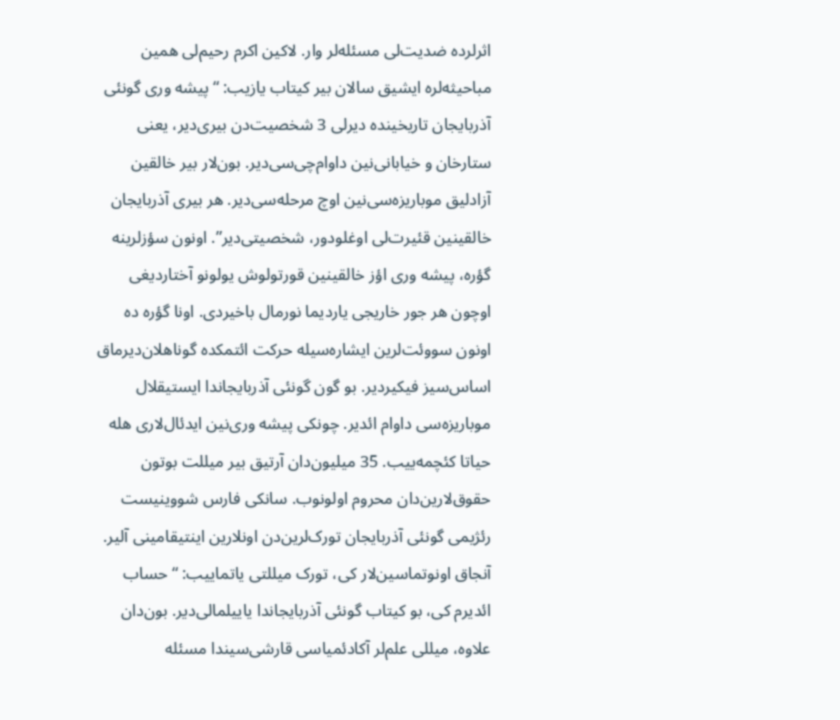اثرلرده ضدیت‌لی مسئله‌لر وار. لاکین اکرم رحیم‌لی همین مباحیثه‌لره ایشیق سالان بیر کیتاب یازیب: “پیشه وری گونئی آذربایجان تاریخینده دیرلی 3 شخصیت‌دن بیری‌دیر، یعنی ستارخان و خیابانی‌نین داوام‌چی‌سی‌دیر. بون‌لار بیر خالقین آزادلیق موباریزه‌سی‌نین اوچ مرحله‌سی‌دیر. هر بیری آذربایجان خالقینین قئیرت‌لی اوغلودور، شخصیتی‌دیر”. اونون سؤزلرینه گؤره، پیشه وری اؤز خالقینین قورتولوش یولونو آختاردیغی اوچون هر جور خاریجی یاردیما نورمال باخیردی. اونا گؤره ده اونون سووئت‌لرین ایشاره‌سیله حرکت ائتمکده گوناهلان‌دیرماق اساس‌سیز فیکیردیر. بو گون گونئی آذربایجاندا ایستیقلال موباریزه‌سی داوام ائدیر. چونکی پیشه وری‌نین ایدئال‌لاری هله حیاتا کئچمه‌ییب. 35 میلیون‌دان آرتیق بیر میللت بوتون حقوق‌لارین‌دان محروم اولونوب. سانکی فارس شووینیست رئژیمی گونئی آذربایجان تورک‌لرین‌دن اونلارین اینتیقامینی آلیر. آنجاق اونوتماسین‌لار کی، تورک میللتی یاتماییب: “حساب ائدیرم کی، بو کیتاب گونئی آذربایجاندا یاییلما‌لی‌دیر. بون‌دان علاوه، میللی علم‌لر آکادئمیاسی قارشی‌سیندا مسئله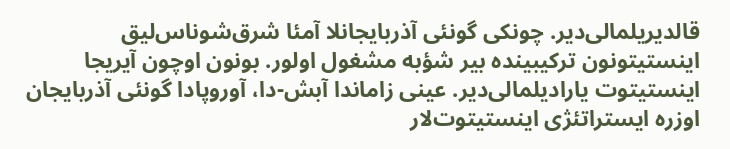قالدیریلما‌لی‌دیر. چونکی گونئی آذربایجانلا آمئا شرق‌شوناس‌لیق اینستیتونون ترکیبینده بیر شؤبه مشغول اولور. بونون اوچون آیریجا اینستیتوت یارادیلما‌لی‌دیر. عینی زاماندا آبش-دا، آوروپادا گونئی آذربایجان اوزره ایستراتئژی اینستیتوت‌لار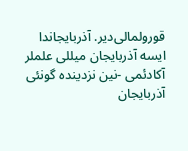قورولما‌لی‌دیر. آذربایجاندا ایسه آذربایجان میللی علملر آکادئمی -نین نزدینده گونئی آذربایجان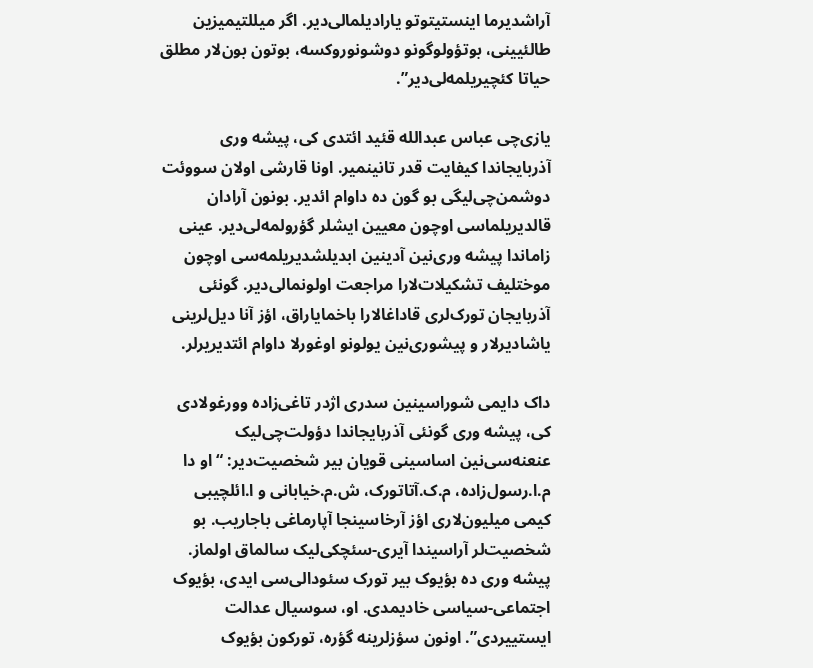آراشدیرما اینستیتوتو یارادیلما‌لی‌دیر. اگر میللتیمیزین طالئیینی، بوتؤو‌لوگونو دوشونوروکسه، بوتون بون‌لار مطلق حیاتا کئچیریلمه‌لی‌دیر”.

یازی‌چی عباس عبدالله قئید ائتدی کی، پیشه وری آذربایجاندا کیفایت قدر تانینمیر. اونا قارشی اولان سووئت دوشمن‌چی‌لیگی بو گون ده داوام ائدیر. بونون آرا‌دان قالدیریلماسی اوچون معیین ایشلر گؤرولمه‌لی‌دیر. عینی زاماندا پیشه وری‌نین آدینین ابدیلشدیریلمه‌سی اوچون موختلیف تشکیلات‌لارا مراجعت اولونما‌لی‌دیر. گونئی آذربایجان تورک‌لری قاداغا‌لارا باخمایا‌راق، اؤز آنا دیل‌لرینی یاشا‌دیرلار و پیشوری‌نین یولونو اوغورلا داوام ائتدیریرلر.

داک دایمی شوراسینین سدری اژدر تاغی‌زاده وورغولادی کی، پیشه وری گونئی آذربایجاندا دؤولت‌چی‌لیک عنعنه‌سی‌نین اساسینی قویان بیر شخصیت‌دیر: “او دا م.ا.رسول‌زاده، م.ک.آتاتورک، ش.م.خیابانی و ا.ائلچیبی کیمی میلیون‌لاری اؤز آرخاسینجا آپارماغی باجاریب. بو شخصیت‌لر آراسیندا آیری-سئچکی‌لیک سالماق اولماز. پیشه وری ده بؤیوک بیر تورک سئودا‌لی‌سی ایدی، بؤیوک اجتماعی-سیاسی خادیمدی. او، سوسیال عدالت ایستییردی”. اونون سؤزلرینه گؤره، تورکون بؤیوک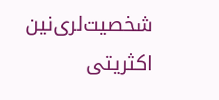شخصیت‌لری‌نین اکثریتی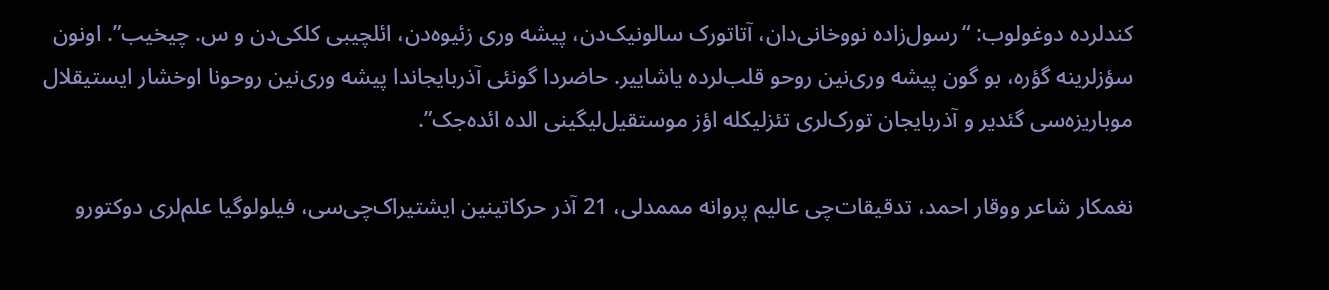کندلرده دوغولوب: “رسول‌زاده نووخانی‌دان، آتاتورک سالونیک‌دن، پیشه وری زئیوه‌دن، ائلچیبی کلکی‌دن و س. چیخیب”. اونون سؤزلرینه گؤره، بو گون پیشه وری‌نین روحو قلب‌لرده یاشاییر. حاضردا گونئی آذربایجاندا پیشه وری‌نین روحونا اوخشار ایستیقلال موباریزه‌سی گئدیر و آذربایجان تورک‌لری تئزلیکله اؤز موستقیل‌لیگینی الده ائده‌جک”.

نغمکار شاعر ووقار احمد، تدقیقات‌چی عالیم پروانه مممدلی، 21 آذر حرکاتینین ایشتیراک‌چی‌سی، فیلولوگیا علم‌لری دوکتورو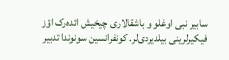سابیر نبی اوغلو و باشقا‌لاری چیخیش ائده‌رک اؤز فیکیرلرینی بیلدیردی‌لر. کونفرانسین سونوندا تدبیر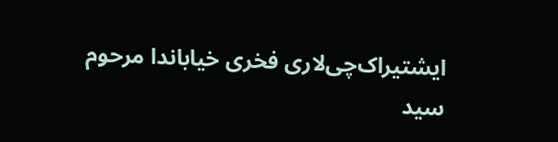ایشتیراک‌چی‌لاری فخری خیاباندا مرحوم سید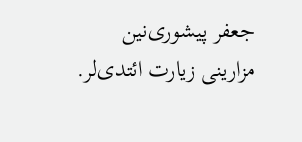جعفر پیشوری‌نین مزارینی زیارت ائتدی‌لر.